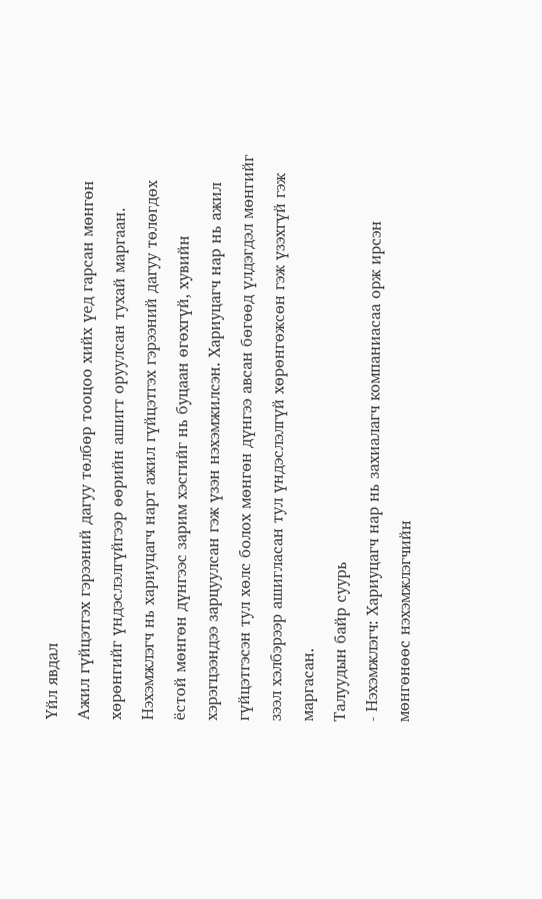Үйл явдал
Ажил гүйцэтгэх гэрээний дагуу төлбөр тооцоо хийх үед гарсан мөнгөн хөрөнгийг үндэслэлгүйгээр өөрийн ашигт оруулсан тухай маргаан. Нэхэмжлэгч нь хариуцагч нарт ажил гүйцэтгэх гэрээний дагуу төлөгдөх ёстой мөнгөн дүнгээс зарим хэсгийг нь буцаан өгөхгүй, хувийн хэрэгцээндээ зарцуулсан гэж үзэн нэхэмжилсэн. Хариуцагч нар нь ажил гүйцэтгэсэн тул хөлс болох мөнгөн дүнгээ авсан бөгөөд үлдэгдэл мөнгийг зээл хэлбэрээр ашигласан тул үндэслэлгүй хөрөнгөжсөн гэж үзэхгүй гэж маргасан.
Талуудын байр суурь
- Нэхэмжлэгч: Хариуцагч нар нь захиалагч компаниасаа орж ирсэн мөнгөнөөс нэхэмжлэгчийн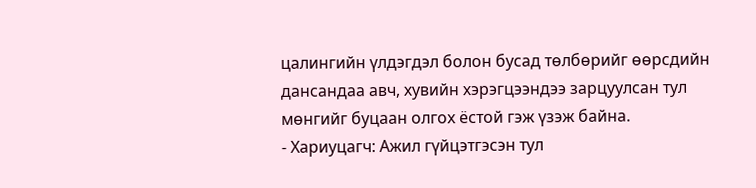цалингийн үлдэгдэл болон бусад төлбөрийг өөрсдийн дансандаа авч, хувийн хэрэгцээндээ зарцуулсан тул мөнгийг буцаан олгох ёстой гэж үзэж байна.
- Хариуцагч: Ажил гүйцэтгэсэн тул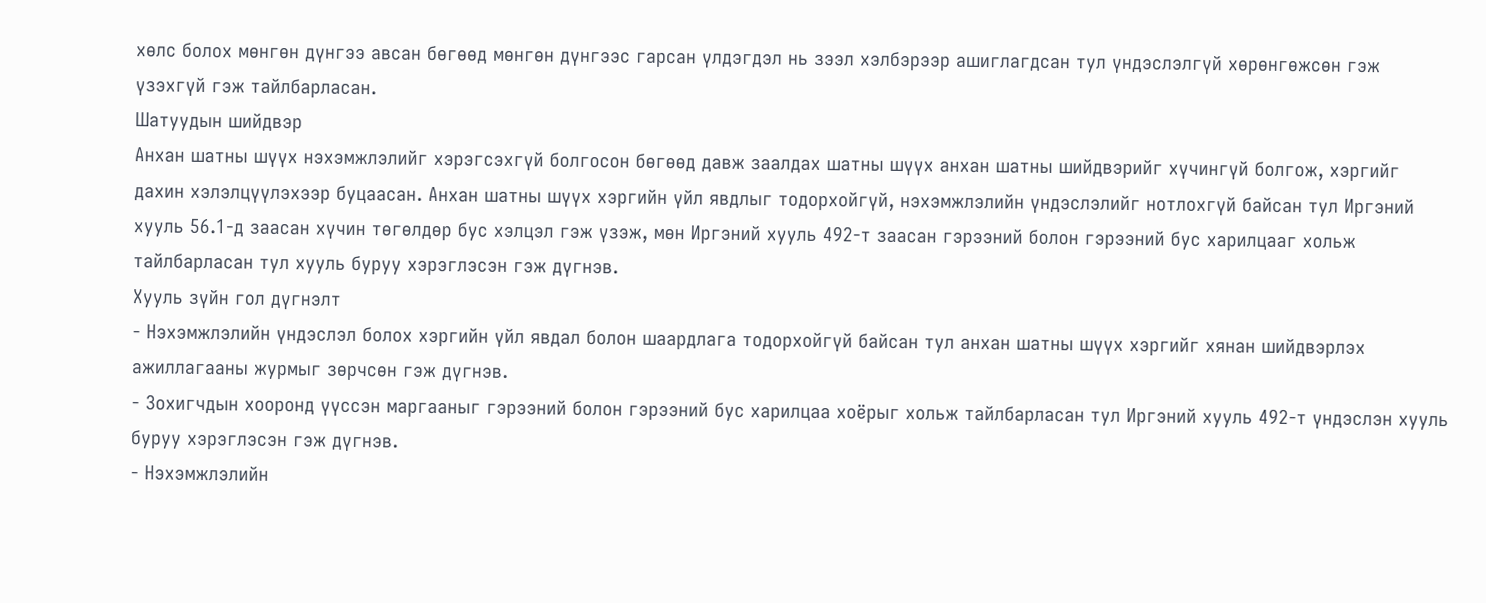хөлс болох мөнгөн дүнгээ авсан бөгөөд мөнгөн дүнгээс гарсан үлдэгдэл нь зээл хэлбэрээр ашиглагдсан тул үндэслэлгүй хөрөнгөжсөн гэж үзэхгүй гэж тайлбарласан.
Шатуудын шийдвэр
Анхан шатны шүүх нэхэмжлэлийг хэрэгсэхгүй болгосон бөгөөд давж заалдах шатны шүүх анхан шатны шийдвэрийг хүчингүй болгож, хэргийг дахин хэлэлцүүлэхээр буцаасан. Анхан шатны шүүх хэргийн үйл явдлыг тодорхойгүй, нэхэмжлэлийн үндэслэлийг нотлохгүй байсан тул Иргэний хууль 56.1-д заасан хүчин төгөлдөр бус хэлцэл гэж үзэж, мөн Иргэний хууль 492-т заасан гэрээний болон гэрээний бус харилцааг хольж тайлбарласан тул хууль буруу хэрэглэсэн гэж дүгнэв.
Хууль зүйн гол дүгнэлт
- Нэхэмжлэлийн үндэслэл болох хэргийн үйл явдал болон шаардлага тодорхойгүй байсан тул анхан шатны шүүх хэргийг хянан шийдвэрлэх ажиллагааны журмыг зөрчсөн гэж дүгнэв.
- Зохигчдын хооронд үүссэн маргааныг гэрээний болон гэрээний бус харилцаа хоёрыг хольж тайлбарласан тул Иргэний хууль 492-т үндэслэн хууль буруу хэрэглэсэн гэж дүгнэв.
- Нэхэмжлэлийн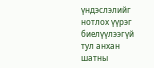үндэслэлийг нотлох үүрэг биелүүлээгүй тул анхан шатны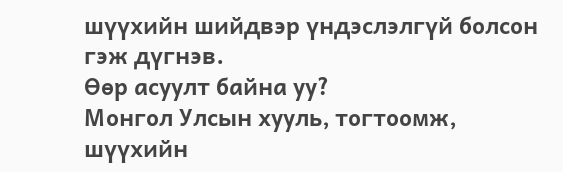шүүхийн шийдвэр үндэслэлгүй болсон гэж дүгнэв.
Өөр асуулт байна уу?
Монгол Улсын хууль, тогтоомж, шүүхийн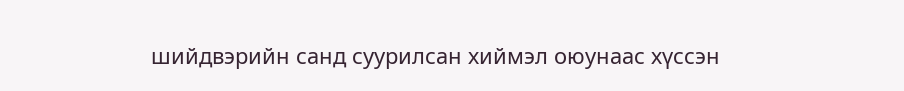шийдвэрийн санд суурилсан хиймэл оюунаас хүссэн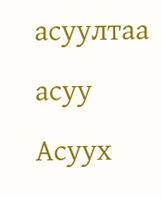асуултаа асуу
Асуух